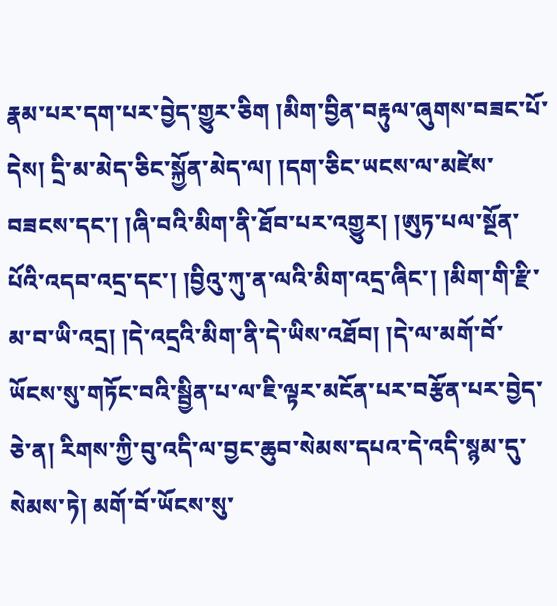རྣམ་པར་དག་པར་བྱེད་གྱུར་ཅིག །མིག་བྱིན་བརྟུལ་ཞུགས་བཟང་པོ་དེས། དྲི་མ་མེད་ཅིང་སྐྱོན་མེད་ལ། །དག་ཅིང་ཡངས་ལ་མཛེས་བཟངས་དང་། །ཞི་བའི་མིག་ནི་ཐོབ་པར་འགྱུར། །ཨུཏ་པལ་སྔོན་པོའི་འདབ་འདྲ་དང་། །བྱིའུ་ཀུ་ན་ལའི་མིག་འདྲ་ཞིང་། །མིག་གི་རྫི་མ་བ་ཡི་འདྲ། །དེ་འདྲའི་མིག་ནི་དེ་ཡིས་འཐོབ། །དེ་ལ་མགོ་བོ་ཡོངས་སུ་གཏོང་བའི་སྦྱིན་པ་ལ་ཇི་ལྟར་མངོན་པར་བརྩོན་པར་བྱེད་ཅེ་ན། རིགས་ཀྱི་བུ་འདི་ལ་བྱང་ཆུབ་སེམས་དཔའ་དེ་འདི་སྙམ་དུ་སེམས་ཏེ། མགོ་བོ་ཡོངས་སུ་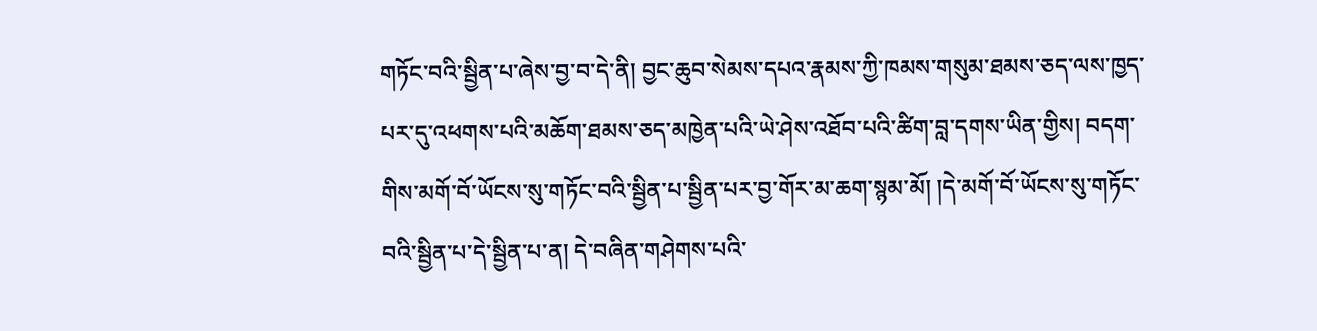གཏོང་བའི་སྦྱིན་པ་ཞེས་བྱ་བ་དེ་ནི། བྱང་ཆུབ་སེམས་དཔའ་རྣམས་ཀྱི་ཁམས་གསུམ་ཐམས་ཅད་ལས་ཁྱད་པར་དུ་འཕགས་པའི་མཆོག་ཐམས་ཅད་མཁྱེན་པའི་ཡེ་ཤེས་འཐོབ་པའི་ཚིག་བླ་དགས་ཡིན་གྱིས། བདག་གིས་མགོ་བོ་ཡོངས་སུ་གཏོང་བའི་སྦྱིན་པ་སྦྱིན་པར་བྱ་གོར་མ་ཆག་སྙམ་མོ། །དེ་མགོ་བོ་ཡོངས་སུ་གཏོང་བའི་སྦྱིན་པ་དེ་སྦྱིན་པ་ན། དེ་བཞིན་གཤེགས་པའི་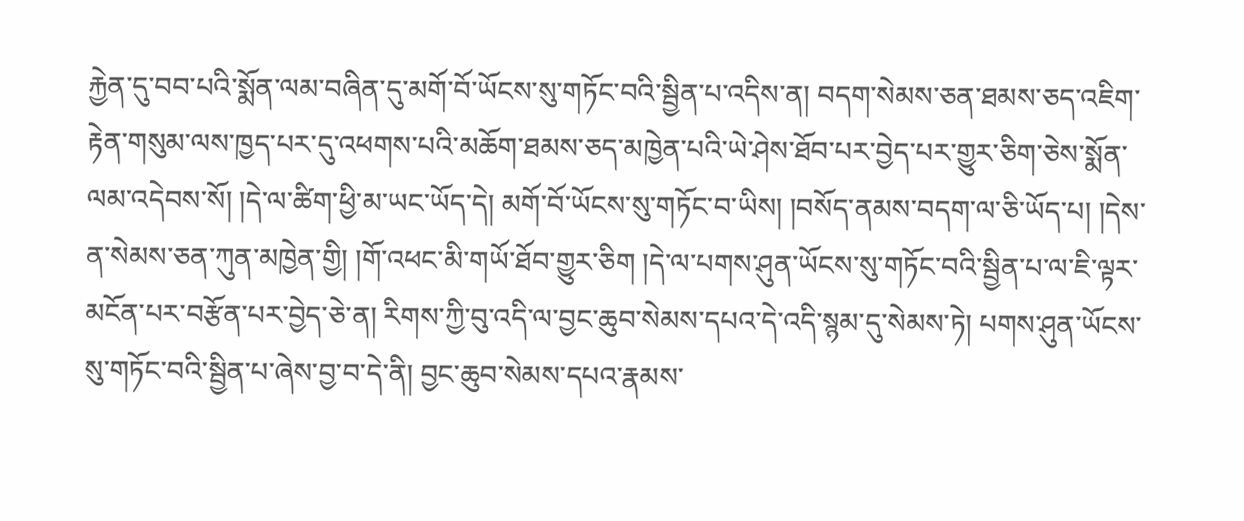རྐྱེན་དུ་བབ་པའི་སྨོན་ལམ་བཞིན་དུ་མགོ་བོ་ཡོངས་སུ་གཏོང་བའི་སྦྱིན་པ་འདིས་ན། བདག་སེམས་ཅན་ཐམས་ཅད་འཇིག་རྟེན་གསུམ་ལས་ཁྱད་པར་དུ་འཕགས་པའི་མཆོག་ཐམས་ཅད་མཁྱེན་པའི་ཡེ་ཤེས་ཐོབ་པར་བྱེད་པར་གྱུར་ཅིག་ཅེས་སྨོན་ལམ་འདེབས་སོ། །དེ་ལ་ཚིག་ཕྱི་མ་ཡང་ཡོད་དེ། མགོ་བོ་ཡོངས་སུ་གཏོང་བ་ཡིས། །བསོད་ནམས་བདག་ལ་ཅི་ཡོད་པ། །དེས་ན་སེམས་ཅན་ཀུན་མཁྱེན་གྱི། །གོ་འཕང་མི་གཡོ་ཐོབ་གྱུར་ཅིག །དེ་ལ་པགས་ཤུན་ཡོངས་སུ་གཏོང་བའི་སྦྱིན་པ་ལ་ཇི་ལྟར་མངོན་པར་བརྩོན་པར་བྱེད་ཅེ་ན། རིགས་ཀྱི་བུ་འདི་ལ་བྱང་ཆུབ་སེམས་དཔའ་དེ་འདི་སྙམ་དུ་སེམས་ཏེ། པགས་ཤུན་ཡོངས་སུ་གཏོང་བའི་སྦྱིན་པ་ཞེས་བྱ་བ་དེ་ནི། བྱང་ཆུབ་སེམས་དཔའ་རྣམས་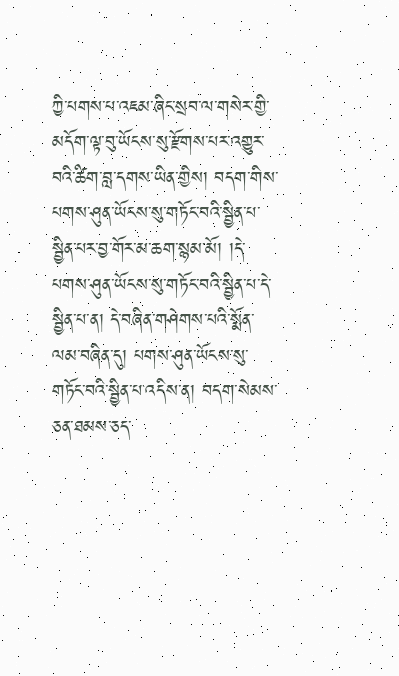ཀྱི་པགས་པ་འཇམ་ཞིང་སྲབ་ལ་གསེར་གྱི་མདོག་ལྟ་བུ་ཡོངས་སུ་རྫོགས་པར་འགྱུར་བའི་ཚིག་བླ་དགས་ཡིན་གྱིས། བདག་གིས་པགས་ཤུན་ཡོངས་སུ་གཏོང་བའི་སྦྱིན་པ་སྦྱིན་པར་བྱ་གོར་མ་ཆག་སྙམ་མོ། །དེ་པགས་ཤུན་ཡོངས་སུ་གཏོང་བའི་སྦྱིན་པ་དེ་སྦྱིན་པ་ན། དེ་བཞིན་གཤེགས་པའི་སྨོན་ལམ་བཞིན་དུ། པགས་ཤུན་ཡོངས་སུ་གཏོང་བའི་སྦྱིན་པ་འདིས་ན། བདག་སེམས་ཅན་ཐམས་ཅད་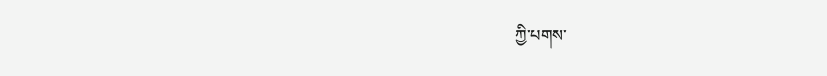ཀྱི་པགས་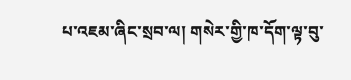པ་འཇམ་ཞིང་སྲབ་ལ། གསེར་གྱི་ཁ་དོག་ལྟ་བུ་